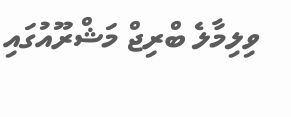ވިލިމާލެ ބްރިޖް މަޝްރޫއުގައި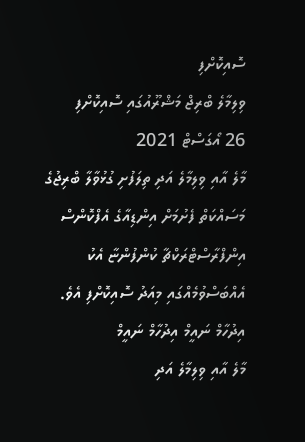ސޮއިކޮށްފި
ވިލިމާލެ ބްރިޖް މަޝްރޫއުގައި ސޮއިކޮށްފި
26 އޯގަސްޓް 2021
މާލެ އާއި ވިލިމާލެ އަދި ތިލަފުށި ގުޅުވާލާ ބްރިޖުގެ މަސައްކަތް ފެށުމަށް އިންޑިއާގެ އެފްކޮންސް އިންފްރާސްޓްރަކްޗާ ކުންފުންޏާ އެކު އެއްބަސްވުމެއްގައި މިއަދު ސޮއިކޮށްފި އެވެ.
އިދުހާމް ނައީމް އިދުހާމް ނައީމް
މާލެ އާއި ވިލިމާލެ އަދި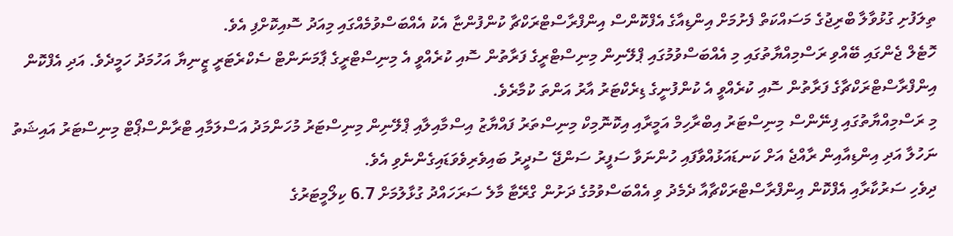ތިލަފުށި ގުޅުވާލާ ބްރިޖުގެ މަސައްކަތް ފެށުމަށް އިންޑިއާގެ އެފްކޮންސް އިންފްރާސްޓްރަކްޗާ ކުންފުންޏާ އެކު އެއްބަސްވުމެއްގައި މިއަދު ސޮއިކޮށްފި އެވެ.
ހޮޓެލް ޖެންގައި ބޭއްވި ރަސްމިއްޔާތުގައި މި އެއްބަސްވުމުގައި ޕްލޭނިން މިނިސްޓްރީގެ ފަރާތުން ސޮއި ކުރެއްވީ އެ މިނިސްޓްރީގެ ޕާމަނަންޓް ސެކްރެޓަރީ ޒީނިޔާ އަހުމަދު ހަމީދެވެ. އަދި އެފްކޮން އިންފްރާސްޓްރަކްޗާގެ ފަރާތުން ސޮއި ކުރެއްވީ އެ ކުންފުނީގެ ޑިރެކްޓަރު އާރު އަންތަ ކުމާރެވެ.
މި ރަސްމިއްޔާތުގައި ފިނޭންސް މިނިސްޓަރު އިބްރާހިމް އަމީރާއި އިކޮނޮމިކް މިނިސްތަރު ފައްޔާޒު އިސްމާއިލާއި ޕްލޭނިން މިނިސްޓަރު މުހަންމަދު އަސްލަމާއި ޓްރާންސްޕޯޓް މިނިސްޓަރު އައިޝަތު ނަހުލާ އަދި އިންޑިއާއިން ރާއްޖެ އަށް ކަނޑައަޅުއްވާފައި ހުންނަވާ ސަފީރު ސަންޖޭ ސުދީރު ބައިވެރިވެވަޑައިގެންނެވި އެވެ.
ދިވެހި ސަރުކާރާއި އެފްކޮން އިންފްރާސްޓްރަކްޗާއާ ދެމެދު ވި އެއްބަސްވުމުގެ ދަށުން ގްރޭޓާ މާލެ ސަރަހައްދު ގުޅާލުމަށް 6.7 ކިލޯމީޓަރުގެ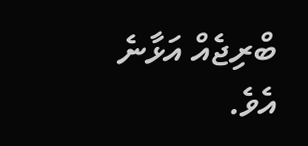ބްރިޖެއް އަޅާނެ އެވެ.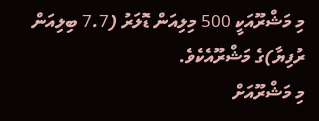މި މަޝްރޫއަކީ 500 މިލިއަން ޑޮލަރު (7.7 ބިލިއަން ރުފިޔާ)ގެ މަޝްރޫއެކެވެ.
މި މަޝްރޫއަށް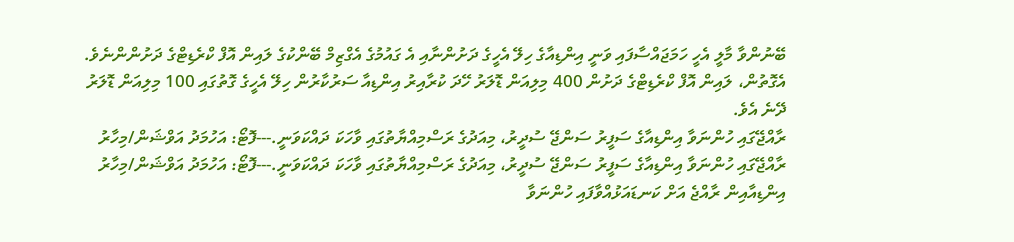ބޭނުންވާ މާލީ އެހީ ހަމަޖައްސާފައި ވަނީ އިންޑިއާގެ ހިލޭ އެހީގެ ދަށުންނާއި އެ ގައުމުގެ އެގްޒިމް ބޭންކުގެ ލައިން އޮފް ކްރެޑިޓްގެ ދަށުންންނެވެ. އެގޮތުން، ލައިން އޮފް ކްރެޑިޓްގެ ދަށުން 400 މިލިއަން ޑޮލަރު ހޭދަ ކުރާއިރު އިންޑިއާ ސަރުކާރުން ހިލޭ އެހީގެ ގޮތުގައި 100 މިލިއަން ޑޮލަރު ދޭނެ އެވެ.
ރާއްޖޭގައި ހުންނަވާ އިންޑިއާގެ ސަފީރު ސަންޖޭ ސުދީރު، މިއަދުގެ ރަސްމިއްޔާތުގައި ވާހަކަ ދައްކަވަނީ.---ފޮޓޯ: އަހުމަދު އަވްޝަން/މިހާރު
ރާއްޖޭގައި ހުންނަވާ އިންޑިއާގެ ސަފީރު ސަންޖޭ ސުދީރު، މިއަދުގެ ރަސްމިއްޔާތުގައި ވާހަކަ ދައްކަވަނީ.---ފޮޓޯ: އަހުމަދު އަވްޝަން/މިހާރު
އިންޑިއާއިން ރާއްޖެ އަށް ކަނޑައަޅުއްވާފައި ހުންނަވާ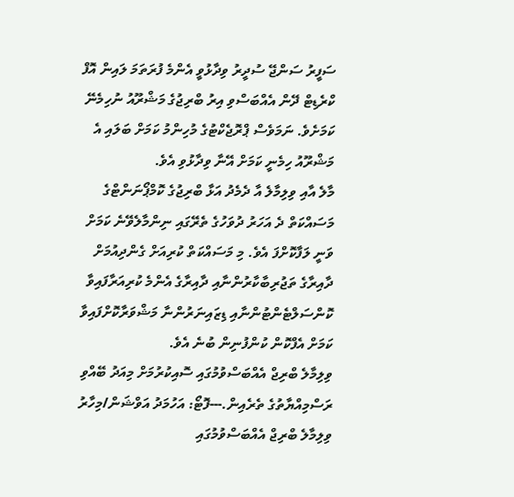ސަފީރު ސަންޖޭ ސުދީރު ވިދާޅުވީ އެންމެ ފުރަތަމަ ލައިން އޮފް ކްރެޑިޓް ދޭން އެއްބަސްވި އިރު ބްރިޖުގެ މަޝްރޫއު ނުހިމެނޭ ކަމަށެވެ. ނަމަވެސް ޕްރޮޖެކްޓުގެ މުހިންމު ކަމަށް ބަލައި އެ މަޝްރޫއު ހިމެނީ ކަމަށް އޭނާ ވިދާޅުވި އެވެ.
މާލެ އާއި ވިލިމާލެ އާ ދެމެދު އަޅާ ބްރިޖުގެ ކޮމްޕޯނަންޓްގެ މަސައްކަތް ދެ އަހަރު ދުވަހުގެ ތެރޭގައި ނިންމާލެވޭނެ ކަމަށް ވަނީ ލަފާކޮށްފަ އެވެ. މި މަސައްކަތް ކުރިއަށް ގެންދިއުމަށް ދާއިރާގެ ތަޖުރިބާކާރުންނާއި ދާއިރާގެ އެންމެ ކުރިއަރާފައިވާ ކޮންސަލްޓެންޓުންނާއި ޑިޒައިނަރުންނާ މަޝްވަރާކޮށްފައިވާ ކަމަށް އެފްކޮން ކުންފުނިން ބުނެ އެވެ.
ވިލިމާލެ ބްރިޖް އެއްބަސްވުމުގައި ސޮއިކުރުމަށް މިއަދު ބޭއްވި ރަސްމިއްޔާތުގެ ތެރެއިން.---ފޮޓޯ: އަހުމަދު އަވްޝަން/މިހާރު
ވިލިމާލެ ބްރިޖް އެއްބަސްވުމުގައި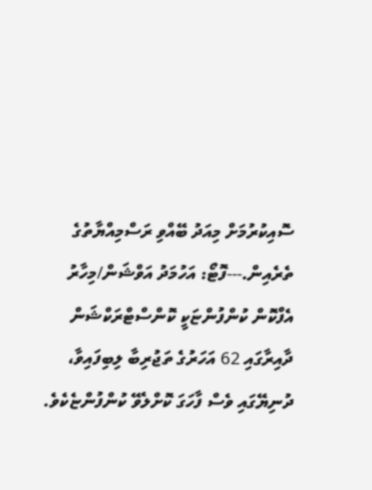ސޮއިކުރުމަށް މިއަދު ބޭއްވި ރަސްމިއްޔާތުގެ ތެރެއިން.---ފޮޓޯ: އަހުމަދު އަވްޝަން/މިހާރު
އެފްކޮން ކުންފުންޏަކީ ކޮންސްޓްރަކްޝަން ދާއިރާގައި 62 އަހަރުގެ ތަޖުރިބާ ލިބިފައިވާ، ދުނިޔޭގައި ވެސް ފާހަގަ ކޮށްލެވޭ ކުންފުންޏެކެވެ.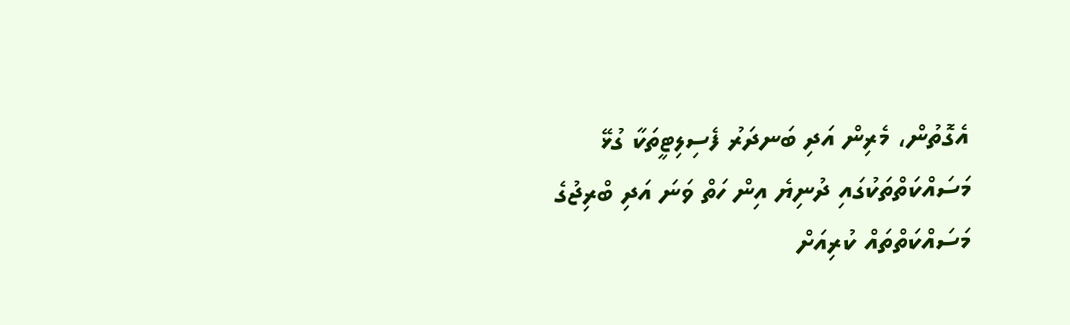އެގޮތުން، މެރިން އަދި ބަނދަރު ފެސިލިޓީތަކާ ގުޅޭ މަސައްކަތްތަކުގައި ދުނިޔެ އިން ހަތް ވަނަ އަދި ބްރިޖުގެ މަސައްކަތްތައް ކުރިއަށް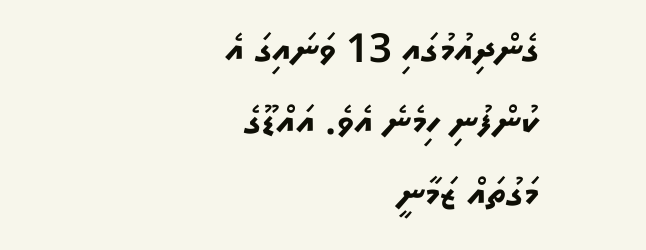ގެންދިއުމުގައި 13 ވަނައިގަ އެ ކުންފުނި ހިމެނެ އެވެ. އައްޑޫގެ މަގުތައް ޒަމާނީ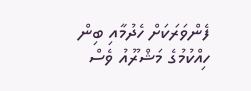ފެންވަރަކަށް ހެދުމާއި ބިން ހިއްކުމުގެ މަޝްރޫއު ވެސް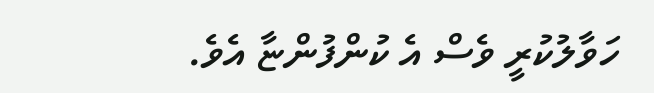ހަވާލުކުރީ ވެސް އެ ކުންފުންޏާ އެވެ.